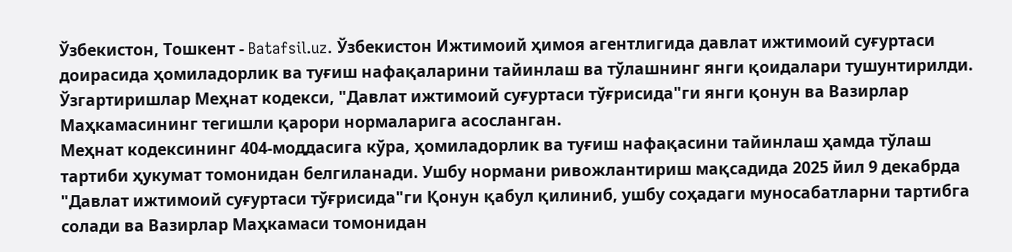Ўзбекистон, Тошкент - Batafsil.uz. Ўзбекистон Ижтимоий ҳимоя агентлигида давлат ижтимоий суғуртаси доирасида ҳомиладорлик ва туғиш нафақаларини тайинлаш ва тўлашнинг янги қоидалари тушунтирилди. Ўзгартиришлар Меҳнат кодекси, "Давлат ижтимоий суғуртаси тўғрисида"ги янги қонун ва Вазирлар Маҳкамасининг тегишли қарори нормаларига асосланган.
Меҳнат кодексининг 404-моддасига кўра, ҳомиладорлик ва туғиш нафақасини тайинлаш ҳамда тўлаш тартиби ҳукумат томонидан белгиланади. Ушбу нормани ривожлантириш мақсадида 2025 йил 9 декабрда "Давлат ижтимоий суғуртаси тўғрисида"ги Қонун қабул қилиниб, ушбу соҳадаги муносабатларни тартибга солади ва Вазирлар Маҳкамаси томонидан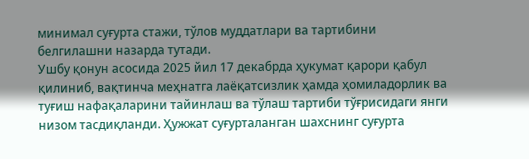минимал суғурта стажи, тўлов муддатлари ва тартибини белгилашни назарда тутади.
Ушбу қонун асосида 2025 йил 17 декабрда ҳукумат қарори қабул қилиниб, вақтинча меҳнатга лаёқатсизлик ҳамда ҳомиладорлик ва туғиш нафақаларини тайинлаш ва тўлаш тартиби тўғрисидаги янги низом тасдиқланди. Ҳужжат суғурталанган шахснинг суғурта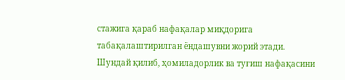стажига қараб нафақалар миқдорига табақалаштирилган ёндашувни жорий этади.
Шундай қилиб, ҳомиладорлик ва туғиш нафақасини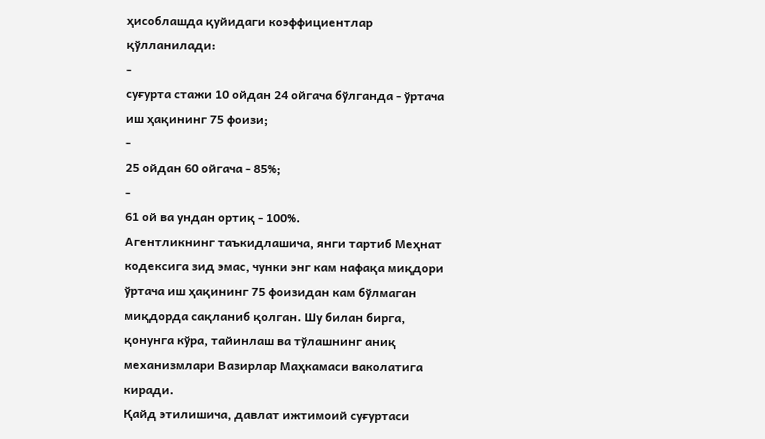ҳисоблашда қуйидаги коэффициентлар қўлланилади:
-
суғурта стажи 10 ойдан 24 ойгача бўлганда - ўртача иш ҳақининг 75 фоизи;
-
25 ойдан 60 ойгача - 85%;
-
61 ой ва ундан ортиқ - 100%.
Агентликнинг таъкидлашича, янги тартиб Меҳнат кодексига зид эмас, чунки энг кам нафақа миқдори ўртача иш ҳақининг 75 фоизидан кам бўлмаган миқдорда сақланиб қолган. Шу билан бирга, қонунга кўра, тайинлаш ва тўлашнинг аниқ механизмлари Вазирлар Маҳкамаси ваколатига киради.
Қайд этилишича, давлат ижтимоий суғуртаси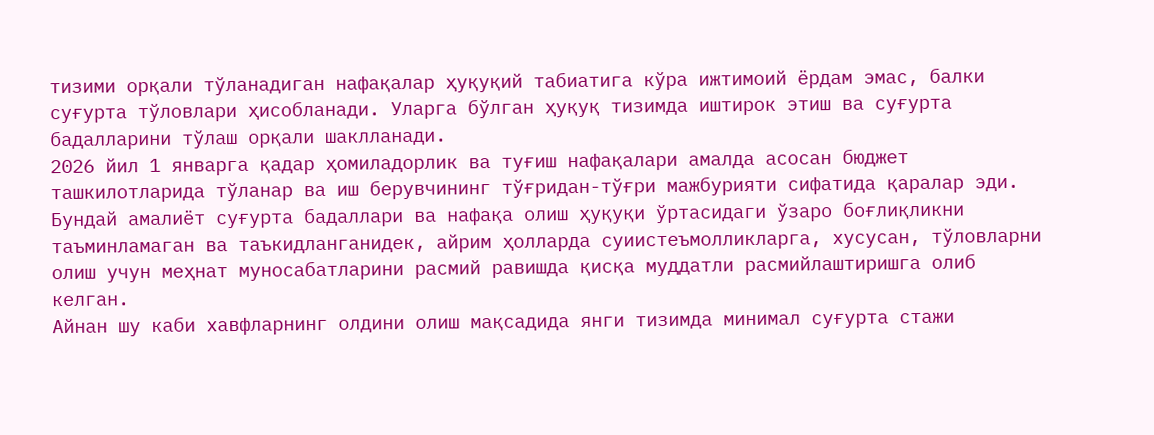тизими орқали тўланадиган нафақалар ҳуқуқий табиатига кўра ижтимоий ёрдам эмас, балки суғурта тўловлари ҳисобланади. Уларга бўлган ҳуқуқ тизимда иштирок этиш ва суғурта бадалларини тўлаш орқали шаклланади.
2026 йил 1 январга қадар ҳомиладорлик ва туғиш нафақалари амалда асосан бюджет ташкилотларида тўланар ва иш берувчининг тўғридан-тўғри мажбурияти сифатида қаралар эди. Бундай амалиёт суғурта бадаллари ва нафақа олиш ҳуқуқи ўртасидаги ўзаро боғлиқликни таъминламаган ва таъкидланганидек, айрим ҳолларда суиистеъмолликларга, хусусан, тўловларни олиш учун меҳнат муносабатларини расмий равишда қисқа муддатли расмийлаштиришга олиб келган.
Айнан шу каби хавфларнинг олдини олиш мақсадида янги тизимда минимал суғурта стажи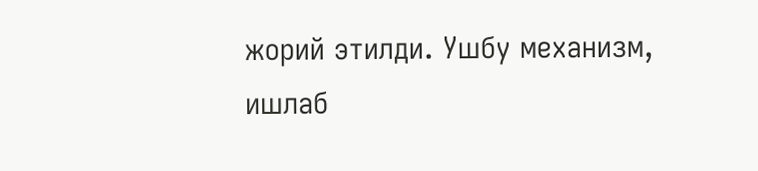жорий этилди. Ушбу механизм, ишлаб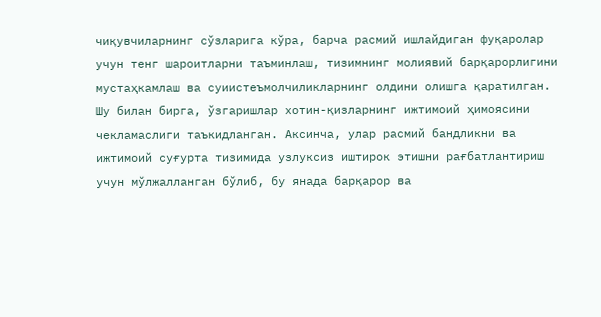чиқувчиларнинг сўзларига кўра, барча расмий ишлайдиган фуқаролар учун тенг шароитларни таъминлаш, тизимнинг молиявий барқарорлигини мустаҳкамлаш ва суиистеъмолчиликларнинг олдини олишга қаратилган.
Шу билан бирга, ўзгаришлар хотин-қизларнинг ижтимоий ҳимоясини чекламаслиги таъкидланган. Аксинча, улар расмий бандликни ва ижтимоий суғурта тизимида узлуксиз иштирок этишни рағбатлантириш учун мўлжалланган бўлиб, бу янада барқарор ва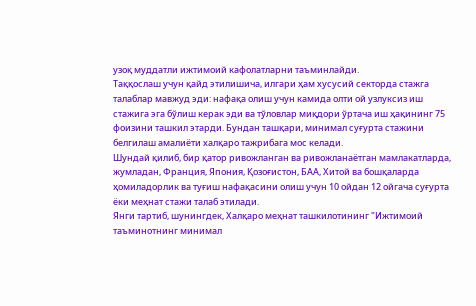узоқ муддатли ижтимоий кафолатларни таъминлайди.
Таққослаш учун қайд этилишича, илгари ҳам хусусий секторда стажга талаблар мавжуд эди: нафақа олиш учун камида олти ой узлуксиз иш стажига эга бўлиш керак эди ва тўловлар миқдори ўртача иш ҳақининг 75 фоизини ташкил этарди. Бундан ташқари, минимал суғурта стажини белгилаш амалиёти халқаро тажрибага мос келади.
Шундай қилиб, бир қатор ривожланган ва ривожланаётган мамлакатларда, жумладан, Франция, Япония, Қозоғистон, БАА, Хитой ва бошқаларда ҳомиладорлик ва туғиш нафақасини олиш учун 10 ойдан 12 ойгача суғурта ёки меҳнат стажи талаб этилади.
Янги тартиб, шунингдек, Халқаро меҳнат ташкилотининг "Ижтимоий таъминотнинг минимал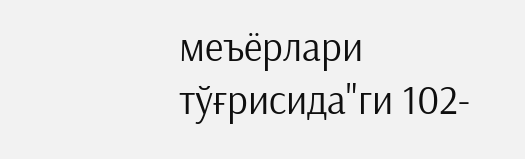меъёрлари тўғрисида"ги 102-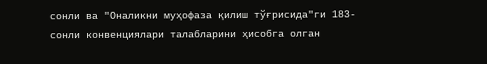сонли ва "Оналикни муҳофаза қилиш тўғрисида"ги 183-сонли конвенциялари талабларини ҳисобга олган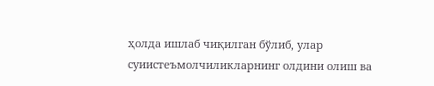ҳолда ишлаб чиқилган бўлиб, улар суиистеъмолчиликларнинг олдини олиш ва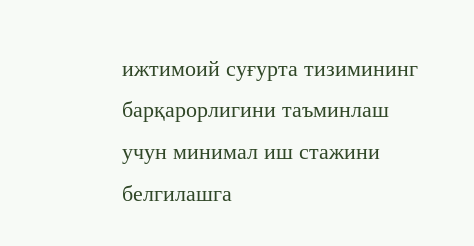ижтимоий суғурта тизимининг барқарорлигини таъминлаш учун минимал иш стажини белгилашга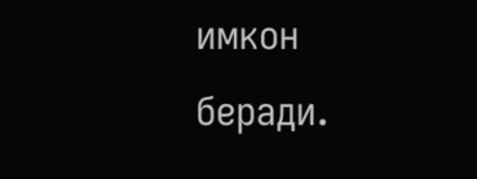имкон беради.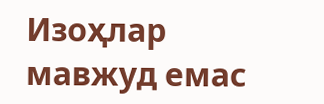Изоҳлар мавжуд емас